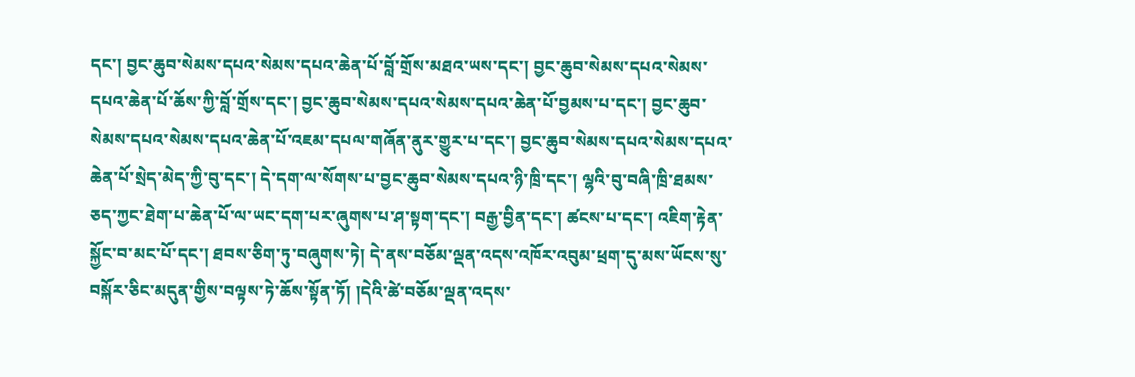དང་། བྱང་ཆུབ་སེམས་དཔའ་སེམས་དཔའ་ཆེན་པོ་བློ་གྲོས་མཐའ་ཡས་དང་། བྱང་ཆུབ་སེམས་དཔའ་སེམས་དཔའ་ཆེན་པོ་ཆོས་ཀྱི་བློ་གྲོས་དང་། བྱང་ཆུབ་སེམས་དཔའ་སེམས་དཔའ་ཆེན་པོ་བྱམས་པ་དང་། བྱང་ཆུབ་སེམས་དཔའ་སེམས་དཔའ་ཆེན་པོ་འཇམ་དཔལ་གཞོན་ནུར་གྱུར་པ་དང་། བྱང་ཆུབ་སེམས་དཔའ་སེམས་དཔའ་ཆེན་པོ་སྲེད་མེད་ཀྱི་བུ་དང་། དེ་དག་ལ་སོགས་པ་བྱང་ཆུབ་སེམས་དཔའ་ཉི་ཁྲི་དང་། ལྷའི་བུ་བཞི་ཁྲི་ཐམས་ཅད་ཀྱང་ཐེག་པ་ཆེན་པོ་ལ་ཡང་དག་པར་ཞུགས་པ་ཤ་སྟག་དང་། བརྒྱ་བྱིན་དང་། ཚངས་པ་དང་། འཇིག་རྟེན་སྐྱོང་བ་མང་པོ་དང་། ཐབས་ཅིག་ཏུ་བཞུགས་ཏེ། དེ་ནས་བཅོམ་ལྡན་འདས་འཁོར་འབུམ་ཕྲག་དུ་མས་ཡོངས་སུ་བསྐོར་ཅིང་མདུན་གྱིས་བལྟས་ཏེ་ཆོས་སྟོན་ཏོ། །དེའི་ཚེ་བཅོམ་ལྡན་འདས་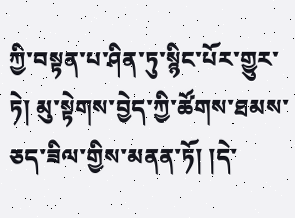ཀྱི་བསྟན་པ་ཤིན་ཏུ་སྙིང་པོར་གྱུར་ཏེ། མུ་སྟེགས་བྱེད་ཀྱི་ཚོགས་ཐམས་ཅད་ཟིལ་གྱིས་མནན་ཏོ། །དེ་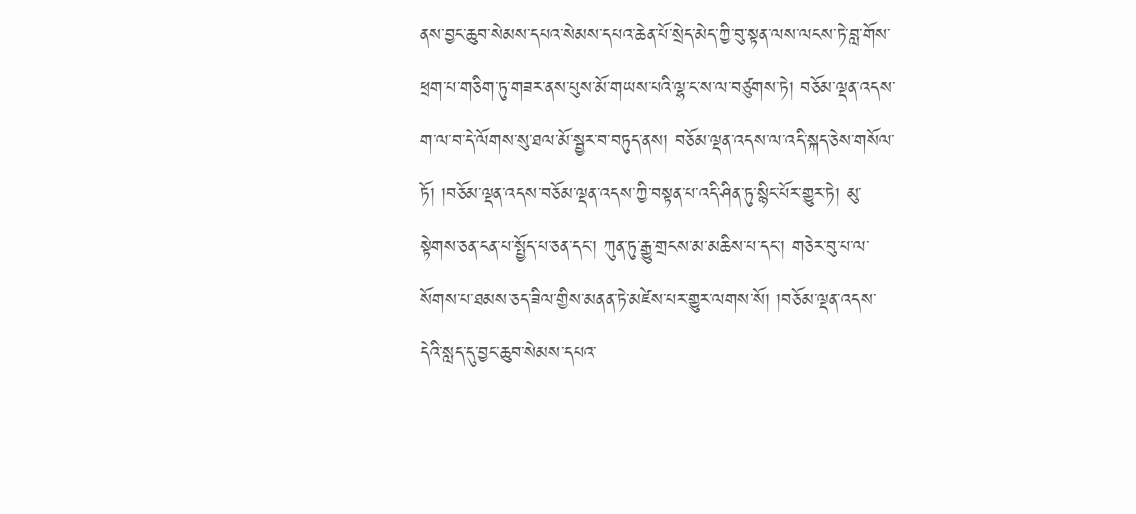ནས་བྱང་ཆུབ་སེམས་དཔའ་སེམས་དཔའ་ཆེན་པོ་སྲེད་མེད་ཀྱི་བུ་སྟན་ལས་ལངས་ཏེ་བླ་གོས་ཕྲག་པ་གཅིག་ཏུ་གཟར་ནས་པུས་མོ་གཡས་པའི་ལྷ་ང་ས་ལ་བཙུགས་ཏེ། བཅོམ་ལྡན་འདས་ག་ལ་བ་དེ་ལོགས་སུ་ཐལ་མོ་སྦྱར་བ་བཏུད་ནས། བཅོམ་ལྡན་འདས་ལ་འདི་སྐད་ཅེས་གསོལ་ཏོ། །བཅོམ་ལྡན་འདས་བཅོམ་ལྡན་འདས་ཀྱི་བསྟན་པ་འདི་ཤིན་ཏུ་སྙིང་པོར་གྱུར་ཏེ། མུ་སྟེགས་ཅན་ངན་པ་སྤྱོད་པ་ཅན་དང་། ཀུན་ཏུ་རྒྱུ་གྲངས་མ་མཆིས་པ་དང་། གཅེར་བུ་པ་ལ་སོགས་པ་ཐམས་ཅད་ཟིལ་གྱིས་མནན་ཏེ་མཛེས་པར་གྱུར་ལགས་སོ། །བཅོམ་ལྡན་འདས་དེའི་སླད་དུ་བྱང་ཆུབ་སེམས་དཔའ་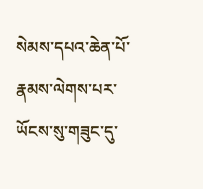སེམས་དཔའ་ཆེན་པོ་རྣམས་ལེགས་པར་ཡོངས་སུ་གཟུང་དུ་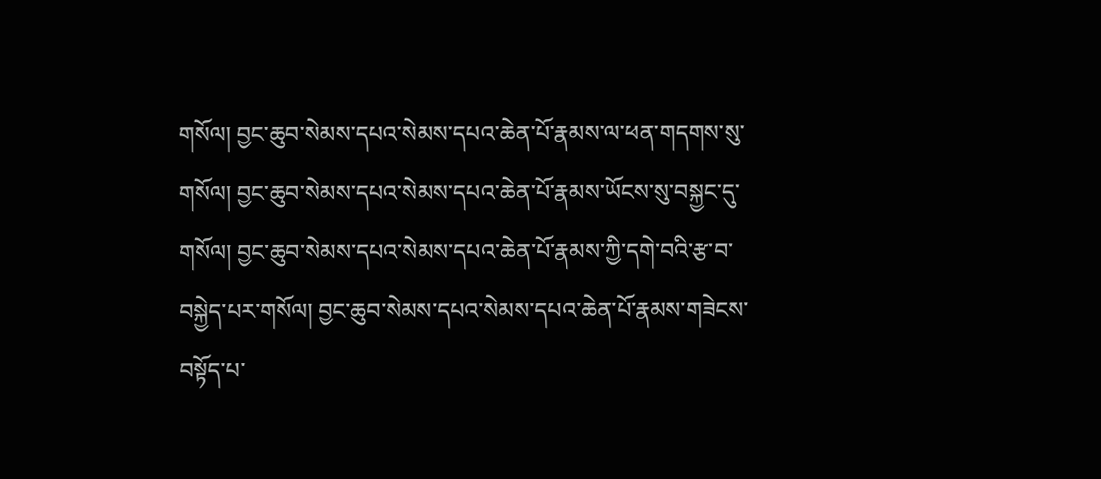གསོལ། བྱང་ཆུབ་སེམས་དཔའ་སེམས་དཔའ་ཆེན་པོ་རྣམས་ལ་ཕན་གདགས་སུ་གསོལ། བྱང་ཆུབ་སེམས་དཔའ་སེམས་དཔའ་ཆེན་པོ་རྣམས་ཡོངས་སུ་བསྐྱང་དུ་གསོལ། བྱང་ཆུབ་སེམས་དཔའ་སེམས་དཔའ་ཆེན་པོ་རྣམས་ཀྱི་དགེ་བའི་རྩ་བ་བསྐྱེད་པར་གསོལ། བྱང་ཆུབ་སེམས་དཔའ་སེམས་དཔའ་ཆེན་པོ་རྣམས་གཟེངས་བསྟོད་པ་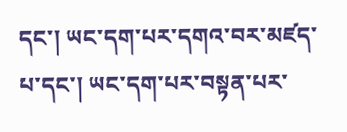དང་། ཡང་དག་པར་དགའ་བར་མཛད་པ་དང་། ཡང་དག་པར་བསྟན་པར་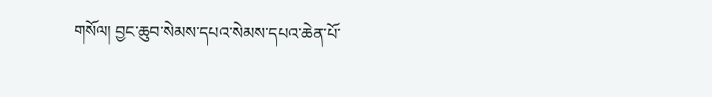གསོལ། བྱང་ཆུབ་སེམས་དཔའ་སེམས་དཔའ་ཆེན་པོ་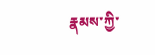རྣམས་ཀྱི་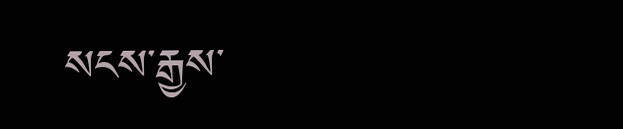སངས་རྒྱས་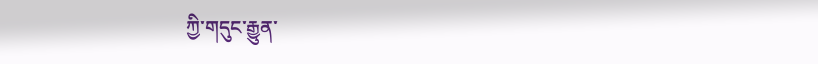ཀྱི་གདུང་རྒྱུན་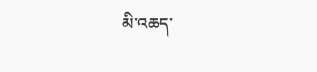མི་འཆད་